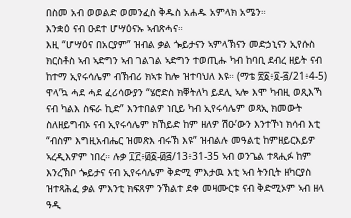በስመ አብ ወወልድ ወመንፈስ ቅዱስ አሐዱ አምላክ አሜን።
እንቋዕ ናብ ዑደተ ሆሣዕናኡ ኣብጽሓና።
እዚ “ሆሣዕና በአርያም” ዝብል ቃል ጐይታናን ኣምላኽናን መድኃኒናን ኢየሱስ ክርስቶስ ኣብ ኣድግን ኣብ ገልገል ኣድግን ተወጢሑ ካብ ከባቢ ደብረ ዘይት ናብ ከተማ ኢየሩሳሌም ብኽብሪ ክኣቱ ከሎ ዝተባህለ እዩ። (ማቴ ፳፩፥፬-፭/21፥4-5) ዋላ’ኳ ሓደ ሓደ ፈሪሳውያን “ሄሮድስ ክቐትለካ ይደሊ ኣሎ እሞ ካብዚ ወጺእኻ ናብ ካልእ ስፍራ ኪድ” እንተበልዎ ነቢይ ካብ ኢየሩሳሌም ወጻኢ ክመውት ስለዘይግብኦ ናብ ኢየሩሳሌም ክኸይድ ከም ዘለዎ ሽዑ’ውን እንተኾነ ክሳብ እቲ “ብስም እግዚአብሔር ዝመጽእ ብሩኽ እዩ” ዝብልሉ መዓልቲ ከምዘይርእይዎ ኣረዲእዎም ነበረ። ሉቃ ፲፫፥፴፩-፴፭/13፥31-35 ኣብ ወንጌል ተጻሒፉ ከም እንረኽቦ ጐይታና ናብ ኢየሩሳሌም ቅድሚ ምእታዉ እቲ ኣብ ትንቢት ዘካርያስ ዝተጻሕፈ ቃል ምእንቲ ክፍጸም ንኽልተ ደቀ መዛሙርቱ ናብ ቅድሚኦም ኣብ ዘላ ዓዲ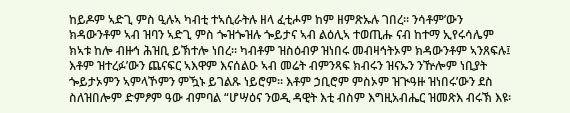ከይዶም ኣድጊ ምስ ዒሉኣ ካብቲ ተኣሲራትሉ ዘላ ፈቲሖም ከም ዘምጽኡሉ ገበረ። ንሳቶም’ውን ክዳውንቶም ኣብ ዝባን ኣድጊ ምስ ጐዝጐዝሉ ጐይታና ኣብ ልዕሊኣ ተወጢሑ ናብ ከተማ ኢየሩሳሌም ክኣቱ ከሎ ብዙኅ ሕዝቢ ይኽተሎ ነበረ። ካብቶም ዝስዕብዎ ዝነበሩ መብዛኅትኦም ክዳውንቶም ኣንጸፍሉ፤ እቶም ዝተረፉ’ውን ጨናፍር ኣእዋም እናሰልዑ ኣብ መሬት ብምንጻፍ ክብሩን ዝናኡን ንዅሎም ነቢያት ጐይታኦምን ኣምላኾምን ምዃኑ ይገልጹ ነይሮም። እቶም ኃቢሮም ምስኦም ዝጒዓዙ ዝነበሩ’ውን ደስ ስለዝበሎም ድምፆም ዓው ብምባል “ሆሣዕና ንወዲ ዳዊት እቲ ብስም እግዚአብሔር ዝመጽእ ብሩኽ እዩ፡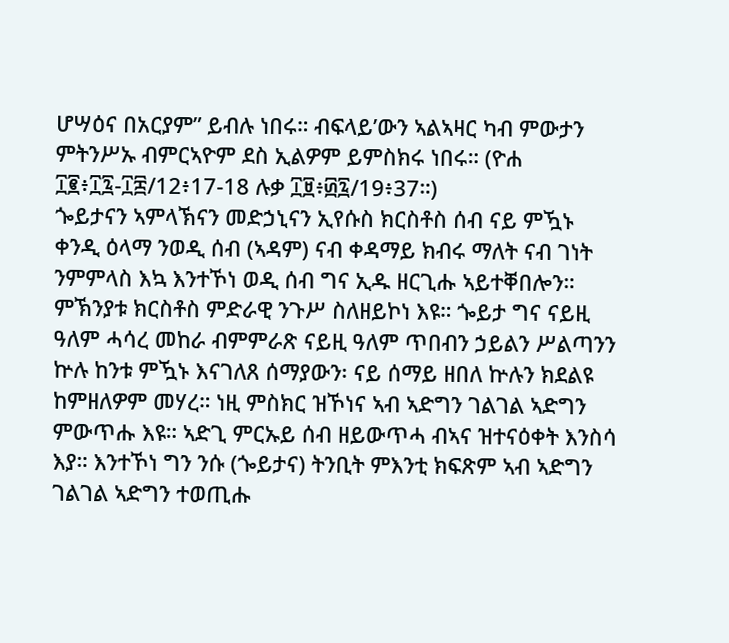ሆሣዕና በአርያም” ይብሉ ነበሩ። ብፍላይ’ውን ኣልኣዛር ካብ ምውታን ምትንሥኡ ብምርኣዮም ደስ ኢልዎም ይምስክሩ ነበሩ። (ዮሐ ፲፪፥፲፯-፲፰/12፥17-18 ሉቃ ፲፱፥፴፯/19፥37።)
ጐይታናን ኣምላኽናን መድኃኒናን ኢየሱስ ክርስቶስ ሰብ ናይ ምዃኑ ቀንዲ ዕላማ ንወዲ ሰብ (ኣዳም) ናብ ቀዳማይ ክብሩ ማለት ናብ ገነት ንምምላስ እኳ እንተኾነ ወዲ ሰብ ግና ኢዱ ዘርጊሑ ኣይተቐበሎን። ምኽንያቱ ክርስቶስ ምድራዊ ንጉሥ ስለዘይኮነ እዩ። ጐይታ ግና ናይዚ ዓለም ሓሳረ መከራ ብምምራጽ ናይዚ ዓለም ጥበብን ኃይልን ሥልጣንን ኵሉ ከንቱ ምዃኑ እናገለጸ ሰማያውን፡ ናይ ሰማይ ዘበለ ኵሉን ክደልዩ ከምዘለዎም መሃረ። ነዚ ምስክር ዝኾነና ኣብ ኣድግን ገልገል ኣድግን ምውጥሑ እዩ። ኣድጊ ምርኡይ ሰብ ዘይውጥሓ ብኣና ዝተናዕቀት እንስሳ እያ። እንተኾነ ግን ንሱ (ጐይታና) ትንቢት ምእንቲ ክፍጽም ኣብ ኣድግን ገልገል ኣድግን ተወጢሑ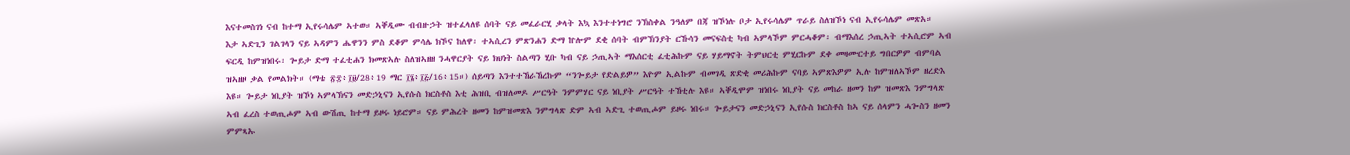እናተመስገነ ናብ ከተማ ኢየሩሳሌም ኣተወ። ኣቐዲሙ ብብዙኃት ዝተፈላለዩ ሰባት ናይ መፈራርሂ ቃላት እኳ እንተተነግሮ ንኽስቀል ንዓለም በጃ ዝኾነሉ ቦታ ኢየሩሳሌም ጥራይ ስለዝኾነ ናብ ኢየሩሳሌም መጽአ።
እታ ኣድጊን ገልገላን ናይ ኣዳምን ሔዋንን ምስ ደቆም ምሳሌ ክኾና ከለዋ፡ ተኣሲረን ምጽንሐን ድማ ኵሎም ደቂ ሰባት ብምኽንያት ርኹሳን መናፍስቲ ካብ ኣምላኾም ምርሓቆም፡ ብማእሰረ ኃጢኣት ተኣሲሮም ኣብ ፍርዲ ከምዝነበሩ፡ ጐይታ ድማ ተፈቲሐን ክመጽኣሉ ስለዝኣዘዘ ንሓዋርያት ናይ ክህነት ስልጣን ሂቡ ካብ ናይ ኃጢኣት ማእሰርቲ ፈቲሕኩም ናይ ሃይማኖት ትምህርቲ ምሂርኩም ደቀ መዛሙርተይ ግበርዎም ብምባል ዝኣዘዞ ቃል የመልክት። (ማቴ ፳፰፥፲፱/28፥19 ማር ፲፮፥፲፭/16፥15።) ሰይጣን እንተተኸራኸረኩም “ንጐይታ የድልይዎ” እዮም ኢልኩም ብመገዲ ጽድቂ መሪሕኩም ናባይ ኣምጽእዎም ኢሉ ከምዝለኣኾም ዘረድእ እዩ። ጐይታ ነቢያት ዝኾነ ኣምላኽናን መድኃኒናን ኢየሱስ ክርስቶስ እቲ ሕዝቢ ብዝለመዶ ሥርዓት ንምምሃር ናይ ነቢያት ሥርዓት ተኸቲሉ እዩ። ኣቐዲሞም ዝነበሩ ነቢያት ናይ መከራ ዘመን ከም ዝመጽእ ንምግላጽ ኣብ ፈረስ ተወጢሖም ኣብ ውሽጢ ከተማ ይዞሩ ነይሮም። ናይ ምሕረት ዘመን ከምዝመጽእ ንምግላጽ ድም ኣብ ኣድጊ ተወጢሖም ይዞሩ ነበሩ። ጐይታናን መድኃኒናን ኢየሱስ ክርስቶስ ከኣ ናይ ሰላምን ሓጐስን ዘመን ምምጻኡ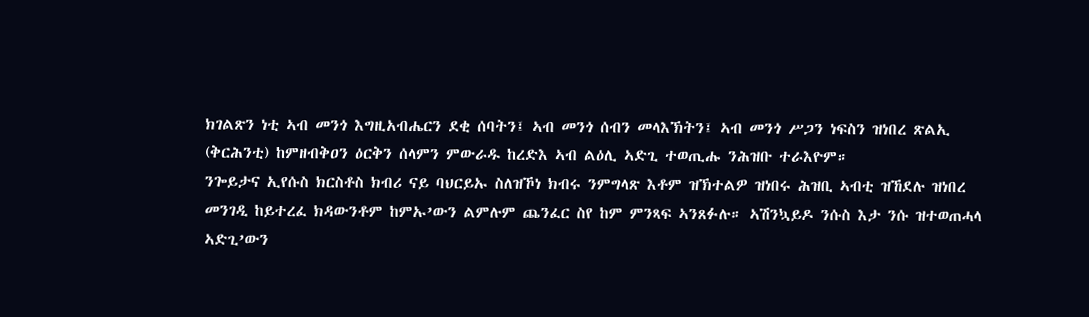ክገልጽን ነቲ ኣብ መንጎ እግዚአብሔርን ደቂ ሰባትን፤ ኣብ መንጎ ሰብን መላእኽትን፤ ኣብ መንጎ ሥጋን ነፍስን ዝነበረ ጽልኢ (ቅርሕንቲ) ከምዘብቅዐን ዕርቅን ሰላምን ምውራዱ ከረድእ ኣብ ልዕሊ ኣድጊ ተወጢሑ ንሕዝቡ ተራእዮም።
ንጐይታና ኢየሱስ ክርስቶስ ክብሪ ናይ ባህርይኡ ስለዝኾነ ክብሩ ንምግላጽ እቶም ዝኽተልዎ ዝነበሩ ሕዝቢ ኣብቲ ዝኸደሉ ዝነበረ መንገዲ ከይተረፈ ክዳውንቶም ከምኡ’ውን ልምሉም ጨንፈር ስየ ከም ምንጻፍ ኣንጸፉሉ። ኣሽንኳይዶ ንሱስ እታ ንሱ ዝተወጠሓላ ኣድጊ’ውን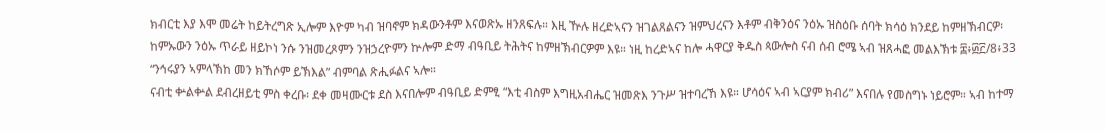ክብርቲ እያ እሞ መሬት ከይትረግጽ ኢሎም እዮም ካብ ዝባኖም ክዳውንቶም እናወጽኡ ዘንጸፍሉ። እዚ ዅሉ ዘረድኣናን ዝገልጸልናን ዝምህረናን እቶም ብቅንዕና ንዕኡ ዝስዕቡ ሰባት ክሳዕ ክንደይ ከምዘኽብርዎ፡ ከምኡውን ንዕኡ ጥራይ ዘይኮነ ንሱ ንዝመረጾምን ንዝኃረዮምን ኵሎም ድማ ብዓቢይ ትሕትና ከምዘኽብርዎም እዩ። ነዚ ከረድኣና ከሎ ሓዋርያ ቅዱስ ጳውሎስ ናብ ሰብ ሮሜ ኣብ ዝጸሓፎ መልእኽቱ ፰፥፴፫/8፥33 “ንኅሩያን ኣምላኽከ መን ክኸሶም ይኽእል” ብምባል ጽሒፉልና ኣሎ።
ናብቲ ቍልቍል ደብረዘይቲ ምስ ቀረቡ፡ ደቀ መዛሙርቱ ደስ እናበሎም ብዓቢይ ድምፂ “እቲ ብስም እግዚአብሔር ዝመጽእ ንጉሥ ዝተባረኸ እዩ። ሆሳዕና ኣብ ኣርያም ክብሪ” እናበሉ የመስግኑ ነይሮም። ኣብ ከተማ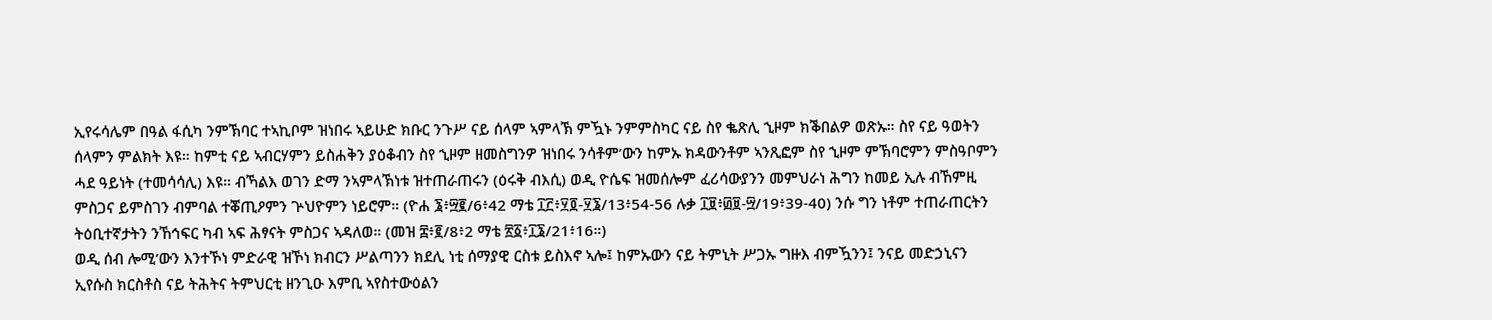ኢየሩሳሌም በዓል ፋሲካ ንምኽባር ተኣኪቦም ዝነበሩ ኣይሁድ ክቡር ንጉሥ ናይ ሰላም ኣምላኽ ምዃኑ ንምምስካር ናይ ስየ ቈጽሊ ኂዞም ክቕበልዎ ወጽኡ። ስየ ናይ ዓወትን ሰላምን ምልክት እዩ። ከምቲ ናይ ኣብርሃምን ይስሐቅን ያዕቆብን ስየ ኂዞም ዘመስግንዎ ዝነበሩ ንሳቶም’ውን ከምኡ ክዳውንቶም ኣንጺፎም ስየ ኂዞም ምኽባሮምን ምስዓቦምን ሓደ ዓይነት (ተመሳሳሊ) እዩ። ብኻልእ ወገን ድማ ንኣምላኽነቱ ዝተጠራጠሩን (ዕሩቅ ብእሲ) ወዲ ዮሴፍ ዝመሰሎም ፈሪሳውያንን መምህራነ ሕግን ከመይ ኢሉ ብኸምዚ ምስጋና ይምስገን ብምባል ተቖጢዖምን ጕህዮምን ነይሮም። (ዮሐ ፮፥፵፪/6፥42 ማቴ ፲፫፥፶፬-፶፮/13፥54-56 ሉቃ ፲፱፥፴፱-፵/19፥39-40) ንሱ ግን ነቶም ተጠራጠርትን ትዕቢተኛታትን ንኸኅፍር ካብ ኣፍ ሕፃናት ምስጋና ኣዳለወ። (መዝ ፰፥፪/8፥2 ማቴ ፳፩፥፲፮/21፥16።)
ወዲ ሰብ ሎሚ’ውን እንተኾነ ምድራዊ ዝኾነ ክብርን ሥልጣንን ክደሊ ነቲ ሰማያዊ ርስቱ ይስእኖ ኣሎ፤ ከምኡውን ናይ ትምኒት ሥጋኡ ግዙእ ብምዃንን፤ ንናይ መድኃኒናን ኢየሱስ ክርስቶስ ናይ ትሕትና ትምህርቲ ዘንጊዑ እምቢ ኣየስተውዕልን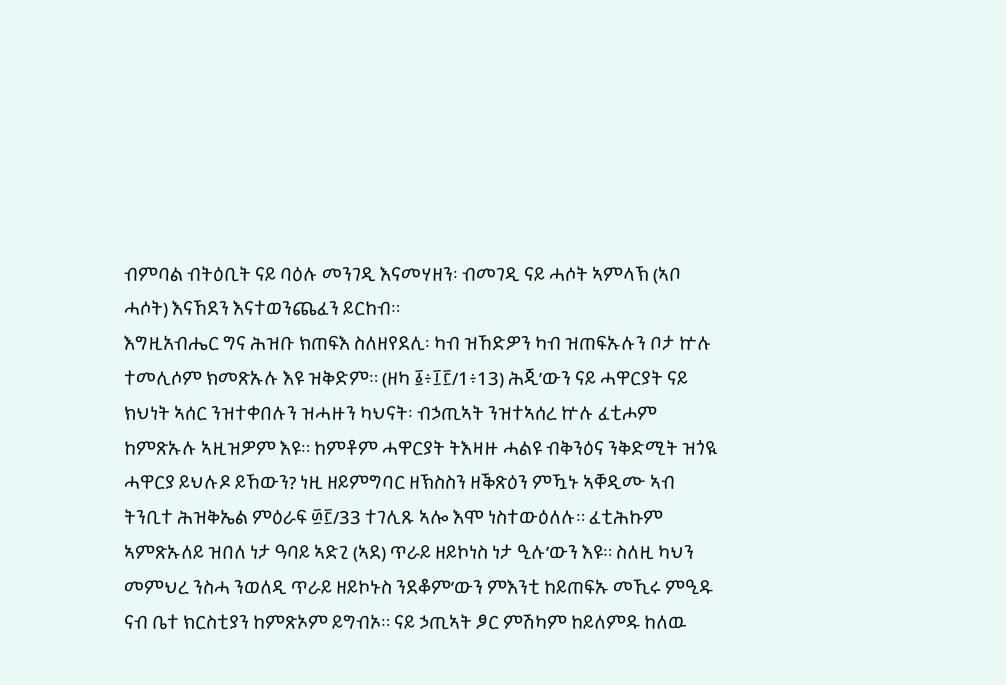ብምባል ብትዕቢት ናይ ባዕሉ መንገዲ እናመሃዘን፡ ብመገዲ ናይ ሓሶት ኣምላኽ (ኣቦ ሓሶት) እናኸደን እናተወንጨፈን ይርከብ።
እግዚአብሔር ግና ሕዝቡ ክጠፍእ ስለዘየደሊ፡ ካብ ዝኸድዎን ካብ ዝጠፍኡሉን ቦታ ኵሉ ተመሊሶም ክመጽኡሉ እዩ ዝቅድም። (ዘካ ፩፥፲፫/1፥13) ሕጂ’ውን ናይ ሓዋርያት ናይ ክህነት ኣሰር ንዝተቀበሉን ዝሓዙን ካህናት፡ ብኃጢኣት ንዝተኣሰረ ኵሉ ፈቲሖም ከምጽኡሉ ኣዚዝዎም እዩ። ከምቶም ሓዋርያት ትእዛዙ ሓልዩ ብቅንዕና ንቅድሚት ዝጎዪ ሓዋርያ ይህሉዶ ይኸውን? ነዚ ዘይምግባር ዘኽስስን ዘቕጽዕን ምዃኑ ኣቐዲሙ ኣብ ትንቢተ ሕዝቅኤል ምዕራፍ ፴፫/33 ተገሊጹ ኣሎ እሞ ነስተውዕለሉ። ፈቲሕኩም ኣምጽኡለይ ዝበለ ነታ ዓባይ ኣድጊ (ኣደ) ጥራይ ዘይኮነስ ነታ ዒሉ’ውን እዩ። ስለዚ ካህን መምህረ ንስሓ ንወለዲ ጥራይ ዘይኮኑስ ንደቆም’ውን ምእንቲ ከይጠፍኡ መኺሩ ምዒዱ ናብ ቤተ ክርስቲያን ከምጽኦም ይግብኦ። ናይ ኃጢኣት ፆር ምሽካም ከይለምዱ ከለዉ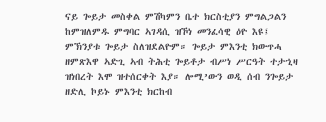ናይ ጐይታ መስቀል ምሽካምን ቤተ ክርስቲያን ምግልጋልን ከምዝለምዱ ምግባር ኣገዳሲ ዝኾነ መንፈሳዊ ዕዮ እዩ፤ ምኽንያቱ ጐይታ ስለዝደልዮም። ጐይታ ምእንቲ ክውጥሓ ዘምጽእዋ ኣድጊ ኣብ ትሕቲ ጐይቶታ ብሥነ ሥርዓት ተታኂዛ ዝነበረት እሞ ዝተሰርቀት እያ። ሎሚ’ውን ወዲ ሰብ ንጐይታ ዘድሊ ኮይኑ ምእንቲ ክርከብ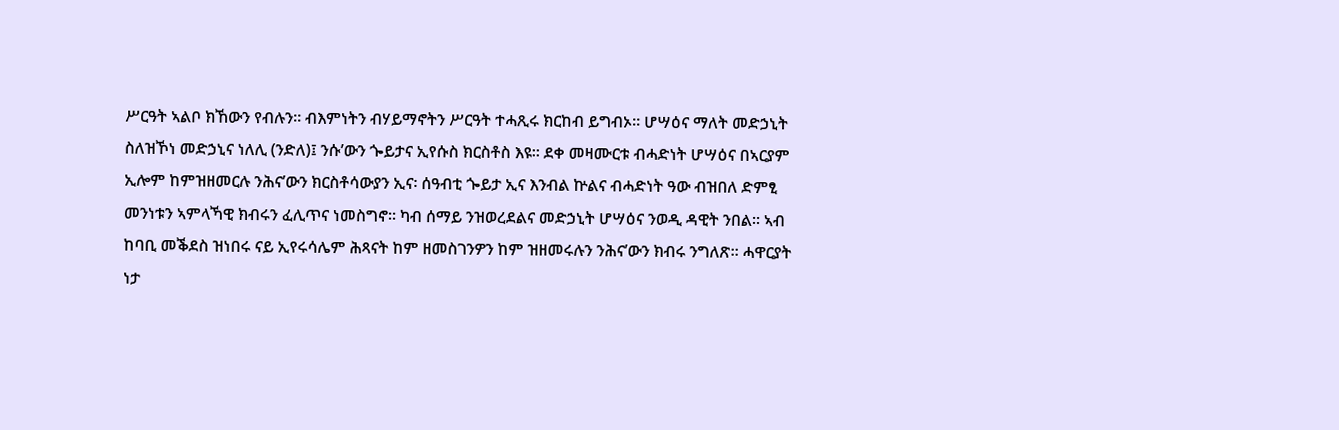ሥርዓት ኣልቦ ክኸውን የብሉን። ብእምነትን ብሃይማኖትን ሥርዓት ተሓጺሩ ክርከብ ይግብኦ። ሆሣዕና ማለት መድኃኒት ስለዝኾነ መድኃኒና ነለሊ (ንድለ)፤ ንሱ’ውን ጐይታና ኢየሱስ ክርስቶስ እዩ። ደቀ መዛሙርቱ ብሓድነት ሆሣዕና በኣርያም ኢሎም ከምዝዘመርሉ ንሕና’ውን ክርስቶሳውያን ኢና፡ ሰዓብቲ ጐይታ ኢና እንብል ኵልና ብሓድነት ዓው ብዝበለ ድምፂ መንነቱን ኣምላኻዊ ክብሩን ፈሊጥና ነመስግኖ። ካብ ሰማይ ንዝወረደልና መድኃኒት ሆሣዕና ንወዲ ዳዊት ንበል። ኣብ ከባቢ መቕደስ ዝነበሩ ናይ ኢየሩሳሌም ሕጻናት ከም ዘመስገንዎን ከም ዝዘመሩሉን ንሕና’ውን ክብሩ ንግለጽ። ሓዋርያት ነታ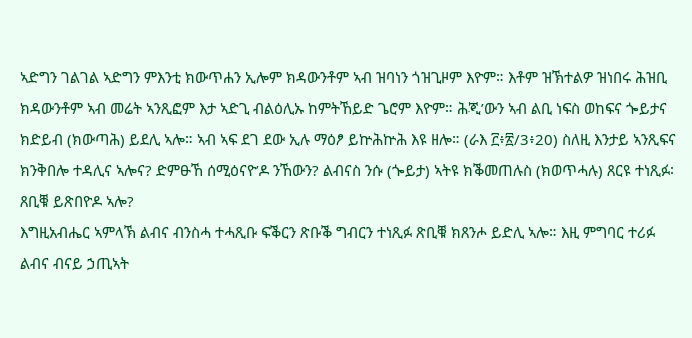ኣድግን ገልገል ኣድግን ምእንቲ ክውጥሐን ኢሎም ክዳውንቶም ኣብ ዝባነን ጎዝጊዞም እዮም። እቶም ዝኽተልዎ ዝነበሩ ሕዝቢ ክዳውንቶም ኣብ መሬት ኣንጺፎም እታ ኣድጊ ብልዕሊኡ ከምትኸይድ ጌሮም እዮም። ሕጂ’ውን ኣብ ልቢ ነፍስ ወከፍና ጐይታና ክድይብ (ክውጣሕ) ይደሊ ኣሎ። ኣብ ኣፍ ደገ ደው ኢሉ ማዕፆ ይኵሕኵሕ እዩ ዘሎ። (ራእ ፫፥፳/3፥20) ስለዚ እንታይ ኣንጺፍና ክንቅበሎ ተዳሊና ኣሎና? ድምፁኸ ሰሚዕናዮ’ዶ ንኸውን? ልብናስ ንሱ (ጐይታ) ኣትዩ ክቕመጠሉስ (ክወጥሓሉ) ጸርዩ ተነጺፉ፡ ጸቢቑ ይጽበዮዶ ኣሎ?
እግዚአብሔር ኣምላኽ ልብና ብንስሓ ተሓጺቡ ፍቕርን ጽቡቕ ግብርን ተነጺፉ ጽቢቑ ክጸንሖ ይድሊ ኣሎ። እዚ ምግባር ተሪፉ ልብና ብናይ ኃጢኣት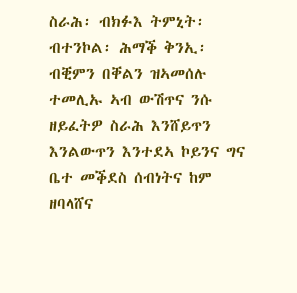ስራሕ፡ ብክፉእ ትምኒት፡ ብተንኮል፡ ሕማቕ ቅንኢ፡ ብቒምን በቐልን ዝኣመሰሉ ተመሊኡ ኣብ ውሽጥና ንሱ ዘይፈትዎ ስራሕ እንሸይጥን እንልውጥን እንተደኣ ኮይንና ግና ቤተ መቕደስ ሰብነትና ከም ዘባላሸና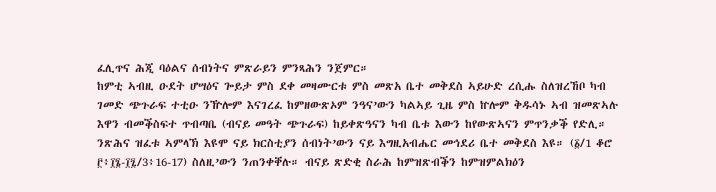ፈሊጥና ሕጂ ባዕልና ሰብነትና ምጽራይን ምንጻሕን ንጀምር።
ከምቲ ኣብዚ ዑደት ሆሣዕና ጐይታ ምስ ደቀ መዛሙርቱ ምስ መጽአ ቤተ መቅደስ ኣይሁድ ረሲሑ ስለዝረኸቦ ካብ ገመድ ጭጉራፍ ተቲዑ ንዅሎም እናገረፈ ከምዘውጽኦም ንዓና’ውን ካልኣይ ጊዜ ምስ ኵሎም ቅዱሳኑ ኣብ ዝመጽኣሉ እዋን ብመቕስፍተ ጥብጣቤ (ብናይ መዓት ጭጉራፍ) ከይቀጽዓናን ካብ ቤቱ እውን ከየውጽኣናን ምጥንቃቕ የድሊ። ንጽሕና ዝፈቱ ኣምላኽ እዩሞ ናይ ክርስቲያን ሰብነት’ውን ናይ እግዚአብሔር መኅደሪ ቤተ መቅደስ እዩ። (፩/1 ቆሮ ፫፥፲፮-፲፯/3፥16-17) ስለዚ’ውን ንጠንቀቐሉ። ብናይ ጽድቂ ስራሕ ከምዝጽብቕን ከምዝምልክዕን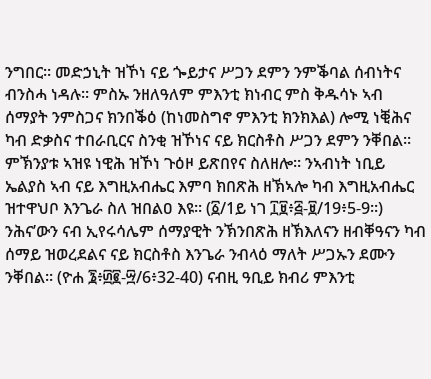ንግበር። መድኃኒት ዝኾነ ናይ ጐይታና ሥጋን ደምን ንምቕባል ሰብነትና ብንስሓ ነዳሉ። ምስኡ ንዘለዓለም ምእንቲ ክነብር ምስ ቅዱሳኑ ኣብ ሰማያት ንምስጋና ክንበቕዕ (ከነመስግኖ ምእንቲ ክንክእል) ሎሚ ነቒሕና ካብ ድቃስና ተበራቢርና ስንቂ ዝኾነና ናይ ክርስቶስ ሥጋን ደምን ንቐበል። ምኽንያቱ ኣዝዩ ነዊሕ ዝኾነ ጉዕዞ ይጽበየና ስለዘሎ። ንኣብነት ነቢይ ኤልያስ ኣብ ናይ እግዚአብሔር እምባ ክበጽሕ ዘኽኣሎ ካብ እግዚአብሔር ዝተዋህቦ እንጌራ ስለ ዝበልዐ እዩ። (፩/1ይ ነገ ፲፱፥፭-፱/19፥5-9።)
ንሕና’ውን ናብ ኢየሩሳሌም ሰማያዊት ንኽንበጽሕ ዘኽእለናን ዘብቐዓናን ካብ ሰማይ ዝወረደልና ናይ ክርስቶስ እንጌራ ንብላዕ ማለት ሥጋኡን ደሙን ንቐበል። (ዮሐ ፮፥፴፪-፵/6፥32-40) ናብዚ ዓቢይ ክብሪ ምእንቲ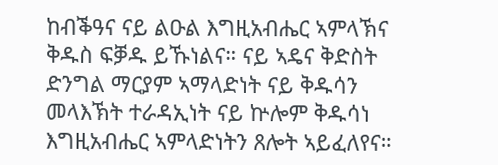ከብቕዓና ናይ ልዑል እግዚአብሔር ኣምላኽና ቅዱስ ፍቓዱ ይኹነልና። ናይ ኣዴና ቅድስት ድንግል ማርያም ኣማላድነት ናይ ቅዱሳን መላእኽት ተራዳኢነት ናይ ኵሎም ቅዱሳነ እግዚአብሔር ኣምላድነትን ጸሎት ኣይፈለየና።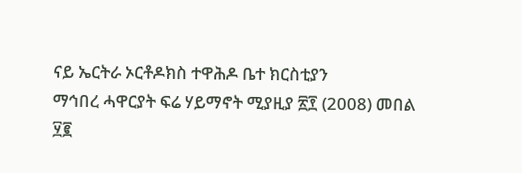ናይ ኤርትራ ኦርቶዶክስ ተዋሕዶ ቤተ ክርስቲያን
ማኅበረ ሓዋርያት ፍሬ ሃይማኖት ሚያዚያ ፳፻ (2008) መበል ፶፪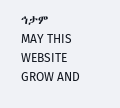ኅታም
MAY THIS WEBSITE GROW AND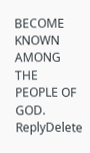BECOME KNOWN AMONG THE PEOPLE OF GOD.
ReplyDelete